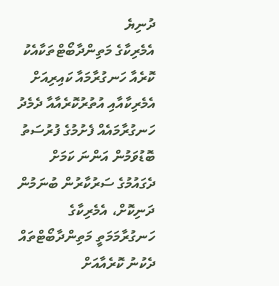ދުނިޔެ
އެމެރިކާގެ މަތިންދާބޯޓްތަކާއެކު ކޮރެއާ ހަނގުރާމައާ ކައިރިއަށް
އެމެރިކާއާއި އުތުރުކޮރެއާއާ ދެމެދު ހަނގުރާމައެއް ފެށުމުގެ ފުރުސަތު ބޮޑުވަމުން އަންނަ ކަމަށް ދެގައުމުގެ ސަރުކާރުން ބުނަމުން ދަނިކޮށް، އެމެރިކާގެ ހަނގުރާމަމަތީ މަތިންދާބޯޓްތައް ދެކުނު ކޮރެއާއަށް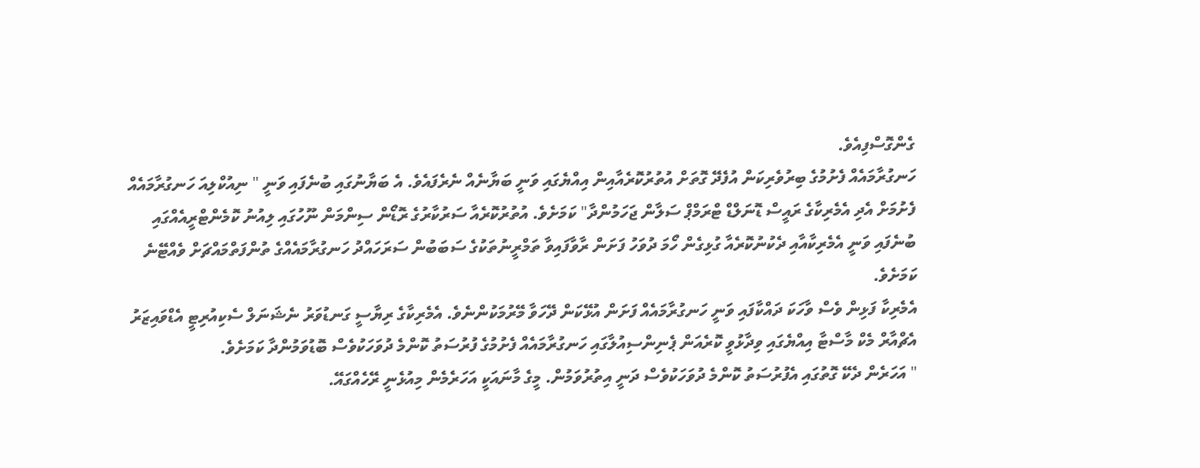ގެންގޮސްފިއެވެ.
ހަނގުރާމައެއް ފެށުމުގެ ބިރުވެރިކަން އުފެދޭ ގޮތަށް އުތުރުކޮރެއާއިން އިއްޔެގައި ވަނީ ބަޔާނެއް ނެރެފައެވެ. އެ ބަޔާނުގައި ބުނެފައި ވަނީ " ނިއުކްލިއަ ހަނގުރާމައެއް ފެށުމަށް އެދި އެމެރިކާގެ ރައީސް ޑޮނަލްޑް ޓްރަމްޕް ސަލާން ޖަހަމުންދާ" ކަމަށެވެ. އުތުރުކޮރެއާ ސަރުކާރުގެ ރޮޑޯން ސިންމަން ނޫހުގައި ލިއުނު ކޮމެންޓްރީއެއްގައި ބުނެފައި ވަނީ އެމެރިކާއާއި ދެކުނުކޮރެއާ ގުޅިގެން ހޯމަ ދުވަހު ފަށަން ރާވާފައިވާ ތަމްރީނުތަކުގެ ސަބަބުން ސަރަހައްދު ހަނގުރާމައެއްގެ ތުންފަތްމައްޗަށް ވެއްޓޭނެ ކަމަށެވެ.
އެމެރިކާ ފަޅިން ވެސް ވާހަކަ ދައްކާފައި ވަނީ ހަނގުރާމައެއް ފަށަން އުޅޭކަން ދޭހަވާ މޭރުމަކުންނެވެ. އެމެރިކާގެ ރިޔާސީ ގަނޑުވަރު ނެޝަނަލް ސެކިއުރިޓީ އެޑްވައިޒަރު އެޗްއާރް މެކް މާސްޓާ އިއްޔެގައި ވިދާޅުވީ ކޮރެއަން ޕެނިންސިއުލާގައި ހަނގުރާމައެއް ފެށުމުގެ ފުރުސަތު ކޮންމެ ދުވަހަކުވެސް ބޮޑުވަމުންދާ ކަމަށެވެ.
" އަހަރެން ދެކޭ ގޮތުގައި އެފުރުސަތު ކޮންމެ ދުވަހަކުވެސް ދަނީ އިތުރުވަމުން. މީގެ މާނައަކީ އަހަރެމެން މިއުޅެނީ ރޭހެއްގައޭ.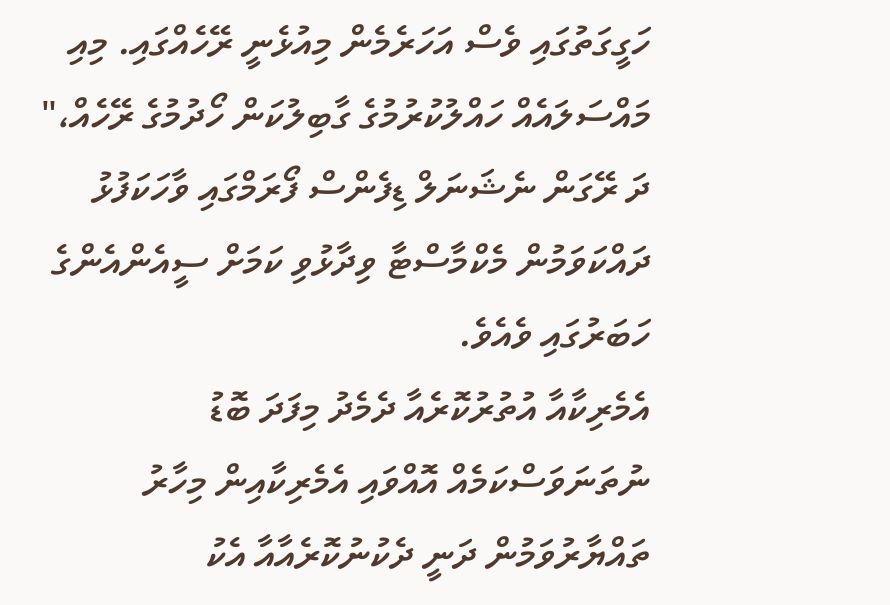ހަގީގަތުގައި ވެސް އަހަރެމެން މިއުޅެނީ ރޭހެއްގައި. މިއި މައްސަލައެއް ހައްލުކުރުމުގެ ގާބިލުކަން ހޯދުމުގެ ރޭހެއް،" ދަ ރޭގަން ނެޝަނަލް ޑިފެންސް ފޯރަމްގައި ވާހަކަފުޅު ދައްކަވަމުން މެކްމާސްޓާ ވިދާޅުވި ކަމަށް ސީއެންއެންގެ ހަބަރުގައި ވެއެވެ.
އެމެރިކާއާ އުތުރުކޮރެއާ ދެމެދު މިފަދަ ބޮޑު ނުތަނަވަސްކަމެއް އޮއްވައި އެމެރިކާއިން މިހާރު ތައްޔާރުވަމުން ދަނީ ދެކުނުކޮރެއާއާ އެކު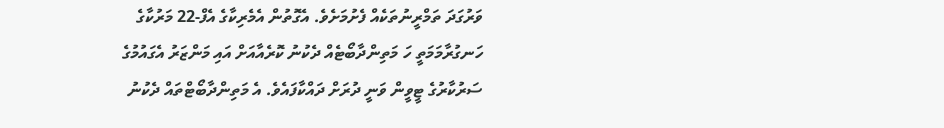ވަރުގަދަ ތަމްރީނުތަކެއް ފެށުމަށެވެ. އެގޮތުން އެމެރިކާގެ އެފް-22 މަރުކާގެ ހަނގުރާމަމަތީ ހަ މަތިންދާބޯޓެއް ދެކުނު ކޮރެއާއަށް އައި މަންޒަރު އެގައުމުގެ ސަރުކާރުގެ ޓީވީން ވަނީ ދުރަށް ދައްކާފައެވެ. އެ މަތިންދާބޯޓްތައް ދެކުނު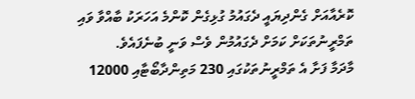ކޮރެއާއަށް ގެންދިޔައީ ދެގައުމު ގުޅިގެން ކޮންމެ އަހަރަކު ބާއްވާ ވައި ތަމްރީނުތަކަށް ކަމަށް ދެގައުމުން ވެސް ވަނީ ބުނެފައެވެ.
މާދަމާ ފަށާ އެ ތަމްރީނުތަކުގައި 230 މަތިންދާބޯޓާއި 12000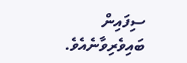ސިފައިން ބައިވެރިވާނެއެވެ.